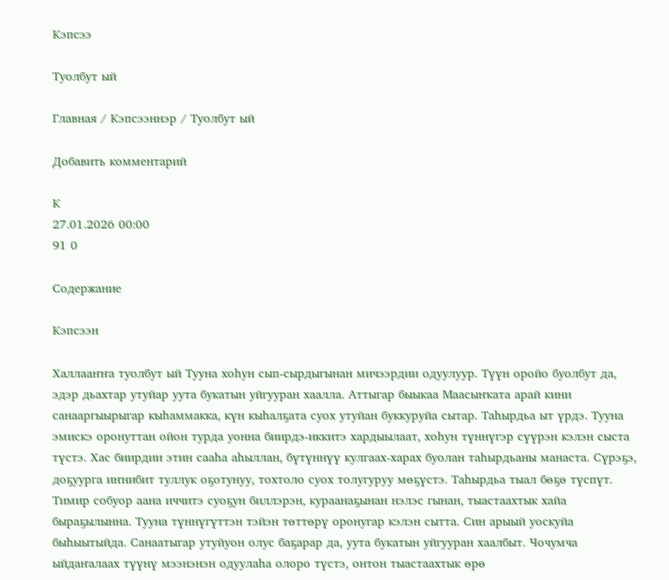Кэпсээ

Туолбут ый

Главная / Кэпсээннэр / Туолбут ый

Добавить комментарий

К
27.01.2026 00:00
91 0

Содержание

Кэпсээн

Халлааҥҥа туолбут ый Тууна хоһун сып-сырдыгынан мичээрдии одуулуур. Түүн оройо буолбут да, эдэр дьахтар утуйар уута букатын уйгууран хаалла. Аттыгар быыкаа Маасыҥката арай кини санааргыырыгар кыһаммакка, күн кыһалҕата суох утуйан буккуруйа сытар. Таһырдьа ыт үрдэ. Тууна эмискэ оронуттан ойон турда уонна биирдэ-иккитэ хардыылаат, хоһун түннүгэр сүүрэн кэлэн сыста түстэ. Хас биирдии этин сааһа аһыллан, бүтүннүү кулгаах-харах буолан таһырдьаны манаста. Сүрэҕэ, доҕуурга иҥнибит туллук оҕотунуу, тохтоло суох толугуруу мөҕүстэ. Таһырдьа тыал бөҕө түспүт. Тимир собуор аана иччитэ суоҕун биллэрэн, кураанаҕынан нэлэс гынан, тыастаахтык хайа быраҕылынна. Тууна түннүгүттэн тэйэн төттөрү оронугар кэлэн сытта. Син арыый уоскуйа быһыытыйда. Санаатыгар утуйуон олус баҕарар да, уута букатын уйгууран хаалбыт. Чочумча ыйдаҥалаах түүнү мээнэнэн одуулаһа олоро түстэ, онтон тыастаахтык өрө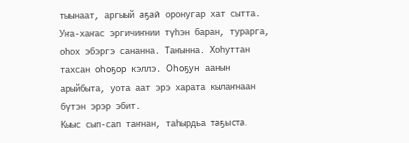тыынаат, аргыый аҕай оронугар хат сытта. Уҥа-хаҥас эргичиҥнии түһэн баран, турарга, оһох эбэргэ сананна. Таҥынна. Хоһуттан тахсан оһоҕор кэллэ. Оһоҕун аанын арыйбыта, уота аат эрэ харата кылаҥнаан бүтэн эрэр эбит.
Кыыс сып-сап таҥнан, таһырдьа таҕыста.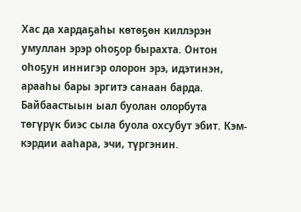Хас да хардаҕаһы көтөҕөн киллэрэн умуллан эрэр оһоҕор бырахта. Онтон оһоҕун иннигэр олорон эрэ, идэтинэн, арааһы бары эргитэ санаан барда.
Байбаастыын ыал буолан олорбута төгүрүк биэс сыла буола охсубут эбит. Кэм-кэрдии ааһара, эчи, түргэнин.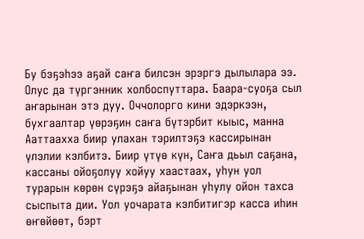Бу бэҕэһээ аҕай саҥа билсэн эрэргэ дылылара ээ. Олус да түргэнник холбоспуттара. Баара-суоҕа сыл аҥарынан этэ дуу. Оччолорго кини эдэркээн, бухгаалтар үөрэҕин саҥа бүтэрбит кыыс, манна Ааттаахха биир улахан тэрилтэҕэ кассирынан үлэлии кэлбитэ. Биир үтүө күн, Саҥа дьыл саҕана, кассаны ойоҕолуу хойуу хаастаах, уһун уол турарын көрөн сүрэҕэ айаҕынан уһулу ойон тахса сыспыта дии. Уол уочарата кэлбитигэр касса иһин өҥөйөөт, бэрт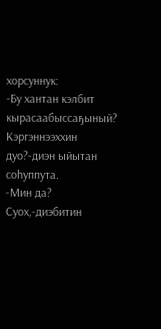хорсуннук:
-Бу хантан кэлбит кырасаабыссаҕыный? Кэргэннээххин дуо?-диэн ыйытан соһуппута.
-Мин да? Суох,-диэбитин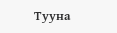Тууна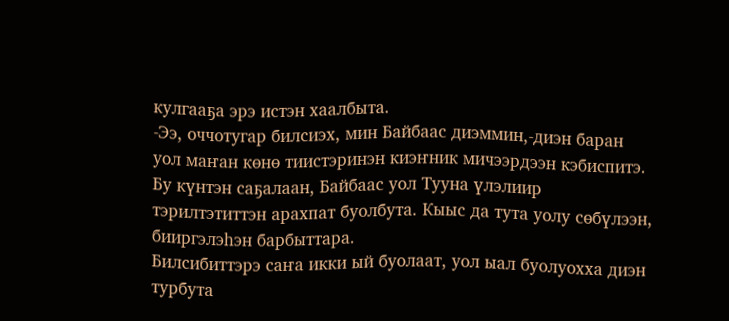кулгааҕа эрэ истэн хаалбыта.
-Ээ, оччотугар билсиэх, мин Байбаас диэммин,-диэн баран уол маҥан көнө тиистэринэн киэҥник мичээрдээн кэбиспитэ.
Бу күнтэн саҕалаан, Байбаас уол Тууна үлэлиир тэрилтэтиттэн арахпат буолбута. Кыыс да тута уолу сөбүлээн, бииргэлэһэн барбыттара.
Билсибиттэрэ саҥа икки ый буолаат, уол ыал буолуохха диэн турбута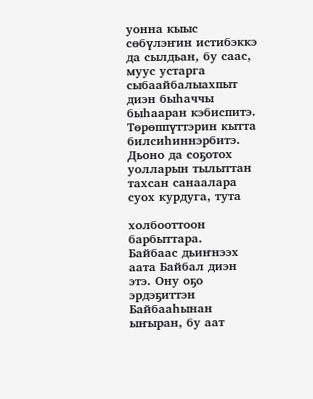уонна кыыс сөбүлэҥин истибэккэ да сылдьан, бу саас, муус устарга сыбаайбалыахпыт диэн быһаччы быһааран кэбиспитэ. Төрөппүттэрин кытта билсиһиннэрбитэ. Дьоно да соҕотох уолларын тылыттан тахсан санаалара суох курдуга, тута

холбооттоон барбыттара.
Байбаас дьиҥнээх аата Байбал диэн этэ. Ону оҕо эрдэҕиттэн Байбааһынан ыҥыран, бу аат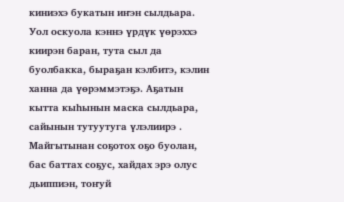киниэхэ букатын иҥэн сылдьара. Уол оскуола кэннэ үрдүк үөрэххэ киирэн баран, тута сыл да буолбакка, быраҕан кэлбитэ, кэлин ханна да үөрэммэтэҕэ. Аҕатын кытта кыһынын маска сылдьара, сайынын тутуутуга үлэлиирэ . Майгытынан соҕотох оҕо буолан, бас баттах соҕус, хайдах эрэ олус дьиппиэн, тоҥуй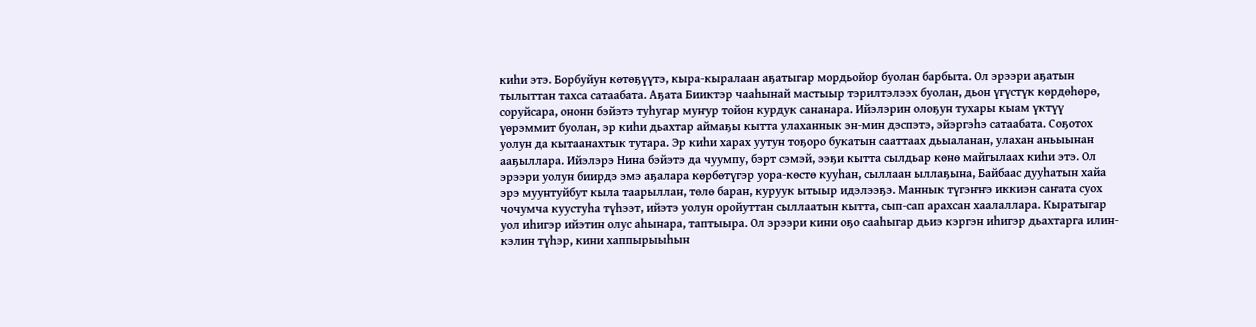киһи этэ. Борбуйун көтөҕүүтэ, кыра-кыралаан аҕатыгар мордьойор буолан барбыта. Ол эрээри аҕатын тылыттан тахса сатаабата. Аҕата Бииктэр чааһынай мастыыр тэрилтэлээх буолан, дьон үгүстүк көрдөһөрө, соруйсара, ононн бэйэтэ туһугар муҥур тойон курдук сананара. Ийэлэрин олоҕун тухары кыам үктүү үөрэммит буолан, эр киһи дьахтар аймаҕы кытта улаханнык эн-мин дэспэтэ, эйэргэһэ сатаабата. Соҕотох уолун да кытаанахтык тутара. Эр киһи харах уутун тоҕоро букатын сааттаах дьыаланан, улахан аньыынан ааҕыллара. Ийэлэрэ Нина бэйэтэ да чуумпу, бэрт сэмэй, ээҕи кытта сылдьар көнө майгылаах киһи этэ. Ол эрээри уолун биирдэ эмэ аҕалара көрбөтүгэр уора-көстө кууһан, сыллаан ыллаҕына, Байбаас дууһатын хайа эрэ муунтуйбут кыла таарыллан, төлө баран, куруук ытыыр идэлээҕэ. Маннык түгэҥҥэ иккиэн саҥата суох чочумча куустуһа түһээт, ийэтэ уолун оройуттан сыллаатын кытта, сып-сап арахсан хаалаллара. Кыратыгар уол иһигэр ийэтин олус аһынара, таптыыра. Ол эрээри кини оҕо сааһыгар дьиэ кэргэн иһигэр дьахтарга илин-кэлин түһэр, кини хаппырыыһын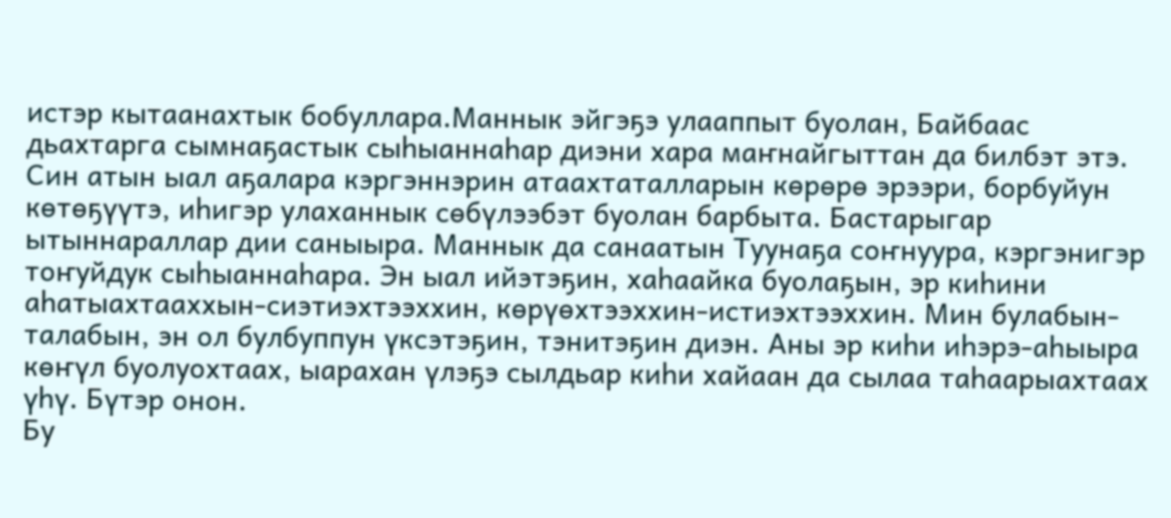истэр кытаанахтык бобуллара.Маннык эйгэҕэ улааппыт буолан, Байбаас дьахтарга сымнаҕастык сыһыаннаһар диэни хара маҥнайгыттан да билбэт этэ. Син атын ыал аҕалара кэргэннэрин атаахтаталларын көрөрө эрээри, борбуйун көтөҕүүтэ, иһигэр улаханнык сөбүлээбэт буолан барбыта. Бастарыгар ытыннараллар дии саныыра. Маннык да санаатын Туунаҕа соҥнуура, кэргэнигэр тоҥуйдук сыһыаннаһара. Эн ыал ийэтэҕин, хаһаайка буолаҕын, эр киһини аһатыахтааххын-сиэтиэхтээххин, көрүөхтээххин-истиэхтээххин. Мин булабын-талабын, эн ол булбуппун үксэтэҕин, тэнитэҕин диэн. Аны эр киһи иһэрэ-аһыыра көҥүл буолуохтаах, ыарахан үлэҕэ сылдьар киһи хайаан да сылаа таһаарыахтаах үһү. Бүтэр онон.
Бу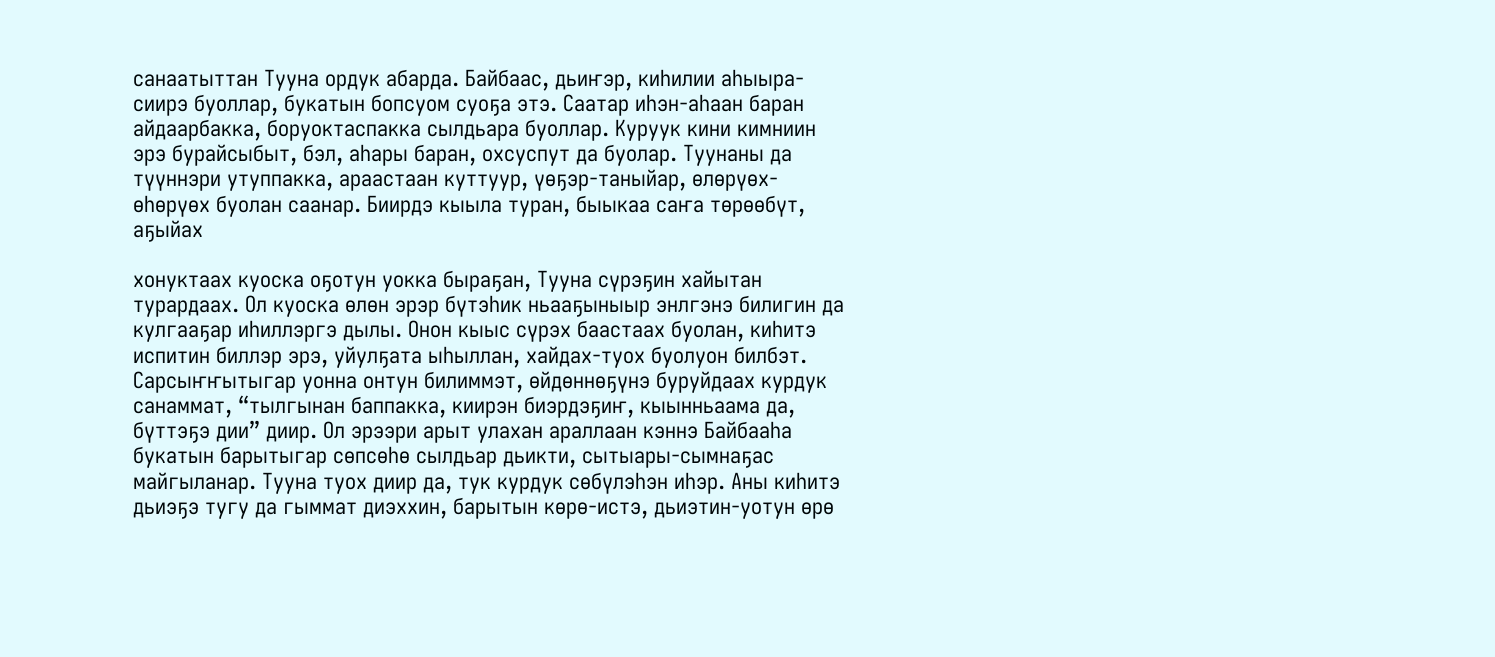санаатыттан Тууна ордук абарда. Байбаас, дьиҥэр, киһилии аһыыра-сиирэ буоллар, букатын бопсуом суоҕа этэ. Саатар иһэн-аһаан баран айдаарбакка, боруоктаспакка сылдьара буоллар. Куруук кини кимниин эрэ бурайсыбыт, бэл, аһары баран, охсуспут да буолар. Туунаны да түүннэри утуппакка, араастаан куттуур, үөҕэр-таныйар, өлөрүөх-өһөрүөх буолан саанар. Биирдэ кыыла туран, быыкаа саҥа төрөөбүт, аҕыйах

хонуктаах куоска оҕотун уокка быраҕан, Тууна сүрэҕин хайытан турардаах. Ол куоска өлөн эрэр бүтэһик ньааҕыныыр энлгэнэ билигин да кулгааҕар иһиллэргэ дылы. Онон кыыс сүрэх баастаах буолан, киһитэ испитин биллэр эрэ, уйулҕата ыһыллан, хайдах-туох буолуон билбэт. Сарсыҥҥытыгар уонна онтун билиммэт, өйдөннөҕүнэ буруйдаах курдук санаммат, “тылгынан баппакка, киирэн биэрдэҕиҥ, кыынньаама да, бүттэҕэ дии” диир. Ол эрээри арыт улахан араллаан кэннэ Байбааһа букатын барытыгар сөпсөһө сылдьар дьикти, сытыары-сымнаҕас майгыланар. Тууна туох диир да, тук курдук сөбүлэһэн иһэр. Аны киһитэ дьиэҕэ тугу да гыммат диэххин, барытын көрө-истэ, дьиэтин-уотун өрө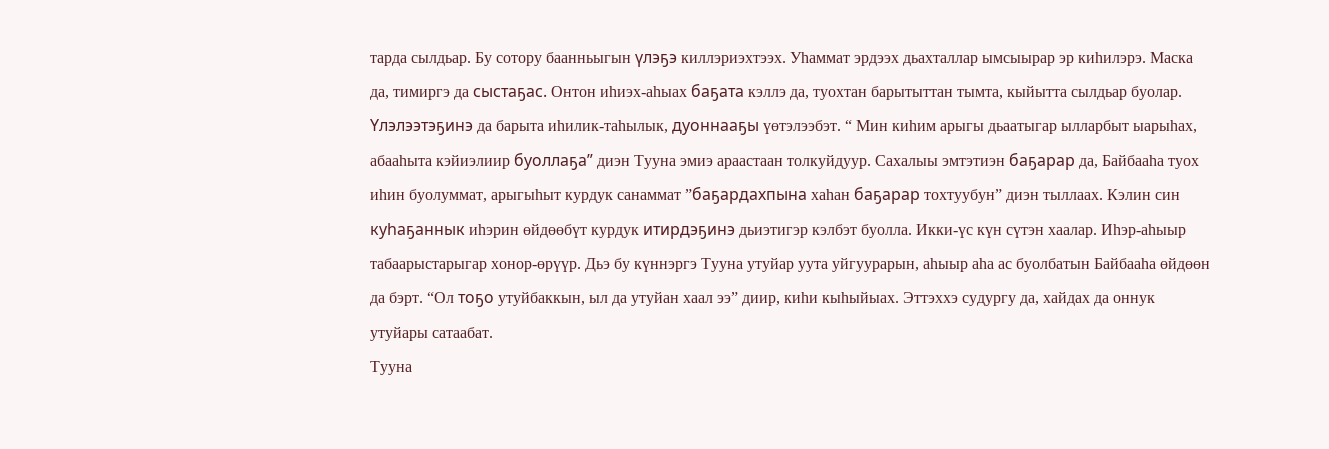тарда сылдьар. Бу сотору баанньыгын үлэҕэ киллэриэхтээх. Уһаммат эрдээх дьахталлар ымсыырар эр киһилэрэ. Маска да, тимиргэ да сыстаҕас. Онтон иһиэх-аһыах баҕата кэллэ да, туохтан барытыттан тымта, кыйытта сылдьар буолар. Үлэлээтэҕинэ да барыта иһилик-таһылык, дуоннааҕы үөтэлээбэт. “ Мин киһим арыгы дьаатыгар ылларбыт ыарыһах, абааһыта кэйиэлиир буоллаҕа” диэн Тууна эмиэ араастаан толкуйдуур. Сахалыы эмтэтиэн баҕарар да, Байбааһа туох иһин буолуммат, арыгыһыт курдук санаммат ”баҕардахпына хаһан баҕарар тохтуубун” диэн тыллаах. Кэлин син куһаҕаннык иһэрин өйдөөбүт курдук итирдэҕинэ дьиэтигэр кэлбэт буолла. Икки-үс күн сүтэн хаалар. Иһэр-аһыыр табаарыстарыгар хонор-өрүүр. Дьэ бу күннэргэ Тууна утуйар уута уйгуурарын, аһыыр аһа ас буолбатын Байбааһа өйдөөн да бэрт. “Ол тоҕо утуйбаккын, ыл да утуйан хаал ээ” диир, киһи кыһыйыах. Эттэххэ судургу да, хайдах да оннук утуйары сатаабат.
Тууна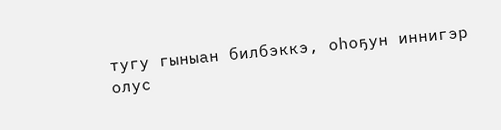тугу гыныан билбэккэ, оһоҕун иннигэр олус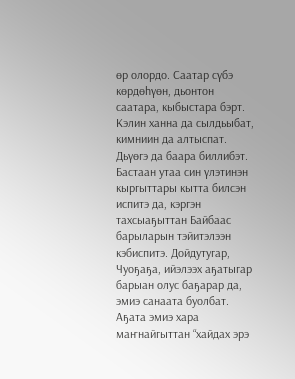өр олордо. Саатар сүбэ көрдөһүөн, дьонтон саатара, кыбыстара бэрт. Кэлин ханна да сылдьыбат, кимниин да алтыспат. Дьүөгэ да баара биллибэт. Бастаан утаа син үлэтинэн кыргыттары кытта билсэн испитэ да, кэргэн тахсыаҕыттан Байбаас барыларын тэйитэлээн кэбиспитэ. Дойдутугар, Чуоҕаҕа, ийэлээх аҕатыгар барыан олус баҕарар да, эмиэ санаата буолбат. Аҕата эмиэ хара маҥнайгыттан “хайдах эрэ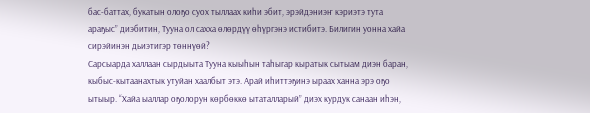бас-баттах, букатын олоҕо суох тыллаах киһи эбит, эрэйдэниэҥ кэриэтэ тута араҕыс” диэбитин, Тууна ол сахха өлөрдүү өһүргэнэ истибитэ. Билигин уонна хайа сирэйинэн дьиэтигэр төннүөй?
Сарсыарда халлаан сырдыыта Тууна кыыһын таһыгар кыратык сытыам диэн баран, кыбыс-кытаанахтык утуйан хаалбыт этэ. Арай иһиттэҕинэ ыраах ханна эрэ оҕо ытыыр. “Хайа ыаллар оҕолорун көрбөккө ытаталларый” диэх курдук санаан иһэн,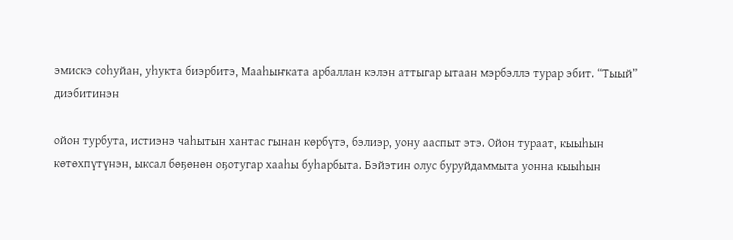эмискэ соһуйан, уһукта биэрбитэ, Мааһыҥката арбаллан кэлэн аттыгар ытаан мэрбэллэ турар эбит. “Тыый” диэбитинэн

ойон турбута, истиэнэ чаһытын хантас гынан көрбүтэ, бэлиэр, уону ааспыт этэ. Ойон тураат, кыыһын көтөхпүтүнэн, ыксал бөҕөнөн оҕотугар хааһы буһарбыта. Бэйэтин олус буруйдаммыта уонна кыыһын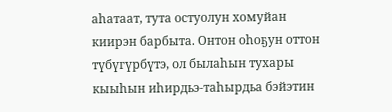аһатаат, тута остуолун хомуйан киирэн барбыта. Онтон оһоҕун оттон түбүгүрбүтэ, ол былаһын тухары кыыһын иһирдьэ-таһырдьа бэйэтин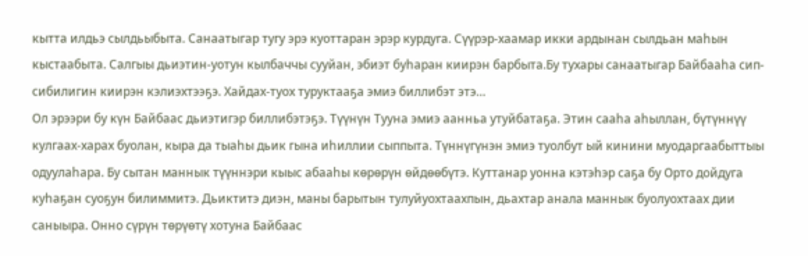кытта илдьэ сылдьыбыта. Санаатыгар тугу эрэ куоттаран эрэр курдуга. Сүүрэр-хаамар икки ардынан сылдьан маһын кыстаабыта. Салгыы дьиэтин-уотун кылбаччы сууйан, эбиэт буһаран киирэн барбыта.Бу тухары санаатыгар Байбааһа сип-сибилигин киирэн кэлиэхтээҕэ. Хайдах-туох туруктааҕа эмиэ биллибэт этэ…
Ол эрээри бу күн Байбаас дьиэтигэр биллибэтэҕэ. Түүнүн Тууна эмиэ аанньа утуйбатаҕа. Этин сааһа аһыллан, бүтүннүү кулгаах-харах буолан, кыра да тыаһы дьик гына иһиллии сыппыта. Түннүгүнэн эмиэ туолбут ый кинини муодаргаабыттыы одуулаһара. Бу сытан маннык түүннэри кыыс абааһы көрөрүн өйдөөбүтэ. Куттанар уонна кэтэһэр саҕа бу Орто дойдуга куһаҕан суоҕун билиммитэ. Дьиктитэ диэн, маны барытын тулуйуохтаахпын, дьахтар анала маннык буолуохтаах дии саныыра. Онно сүрүн төрүөтү хотуна Байбаас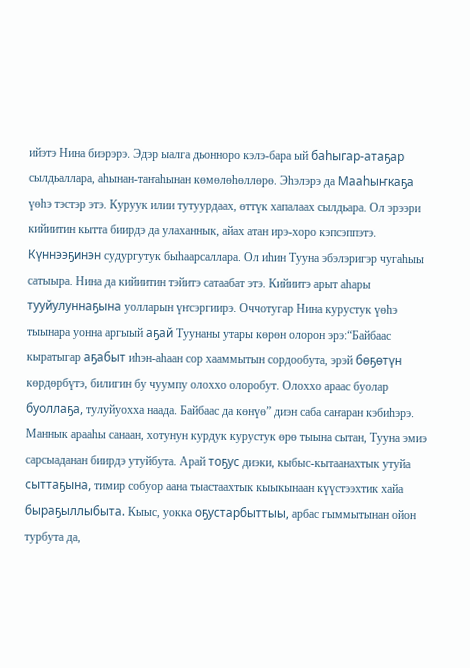ийэтэ Нина биэрэрэ. Эдэр ыалга дьонноро кэлэ-бара ый баһыгар-атаҕар сылдьаллара, аһынан-таҥаһынан көмөлөһөллөрө. Эһэлэрэ да Мааһыҥкаҕа үөһэ тэстэр этэ. Куруук илии тутуурдаах, өттүк хапалаах сылдьара. Ол эрээри кийиитин кытта биирдэ да улаханнык, айах атан ирэ-хоро кэпсэппэтэ. Күннээҕинэн судургутук быһаарсаллара. Ол иһин Тууна эбэлэригэр чугаһыы сатыыра. Нина да кийиитин тэйитэ сатаабат этэ. Кийиитэ арыт аһары тууйулуннаҕына уолларын үҥсэргиирэ. Оччотугар Нина курустук үөһэ тыынара уонна аргыый аҕай Туунаны утары көрөн олорон эрэ:“Байбаас кыратыгар аҕабыт иһэн-аһаан сор хааммытын сордообута, эрэй бөҕөтүн көрдөрбүтэ, билигин бу чуумпу олоххо олоробут. Олоххо араас буолар буоллаҕа, тулуйуохха наада. Байбаас да көнүө” диэн саба саҥаран кэбиһэрэ.
Маннык арааһы санаан, хотунун курдук курустук өрө тыына сытан, Тууна эмиэ сарсыаданан биирдэ утуйбута. Арай тоҕус диэки, кыбыс-кытаанахтык утуйа сыттаҕына, тимир собуор аана тыастаахтык кыыкынаан күүстээхтик хайа быраҕыллыбыта. Кыыс, уокка оҕустарбыттыы, арбас гыммытынан ойон турбута да,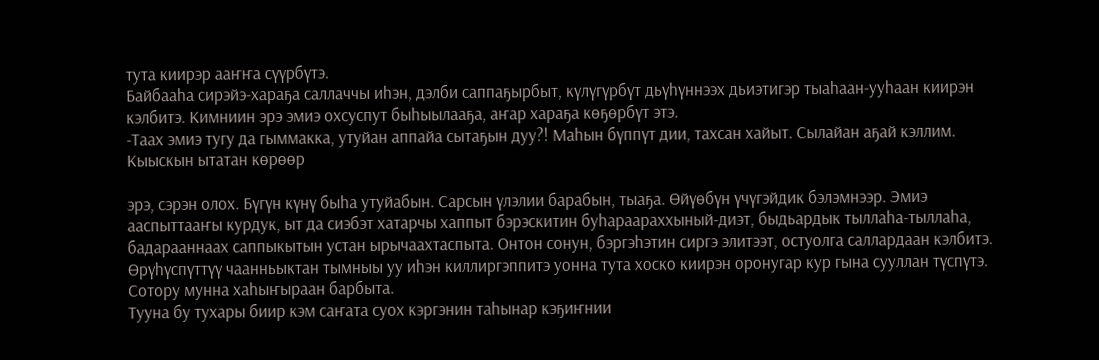тута киирэр ааҥҥа сүүрбүтэ.
Байбааһа сирэйэ-хараҕа саллаччы иһэн, дэлби саппаҕырбыт, күлүгүрбүт дьүһүннээх дьиэтигэр тыаһаан-ууһаан киирэн кэлбитэ. Кимниин эрэ эмиэ охсуспут быһыылааҕа, аҥар хараҕа көҕөрбүт этэ.
-Таах эмиэ тугу да гыммакка, утуйан аппайа сытаҕын дуу?! Маһын бүппүт дии, тахсан хайыт. Сылайан аҕай кэллим. Кыыскын ытатан көрөөр

эрэ, сэрэн олох. Бүгүн күнү быһа утуйабын. Сарсын үлэлии барабын, тыаҕа. Өйүөбүн үчүгэйдик бэлэмнээр. Эмиэ ааспыттааҥы курдук, ыт да сиэбэт хатарчы хаппыт бэрэскитин буһараараххыный-диэт, быдьардык тыллаһа-тыллаһа, бадарааннаах саппыкытын устан ырычаахтаспыта. Онтон сонун, бэргэһэтин сиргэ элитээт, остуолга саллардаан кэлбитэ. Өрүһүспүттүү чаанньыктан тымныы уу иһэн киллиргэппитэ уонна тута хоско киирэн оронугар кур гына сууллан түспүтэ. Сотору мунна хаһыҥыраан барбыта.
Тууна бу тухары биир кэм саҥата суох кэргэнин таһынар кэҕиҥнии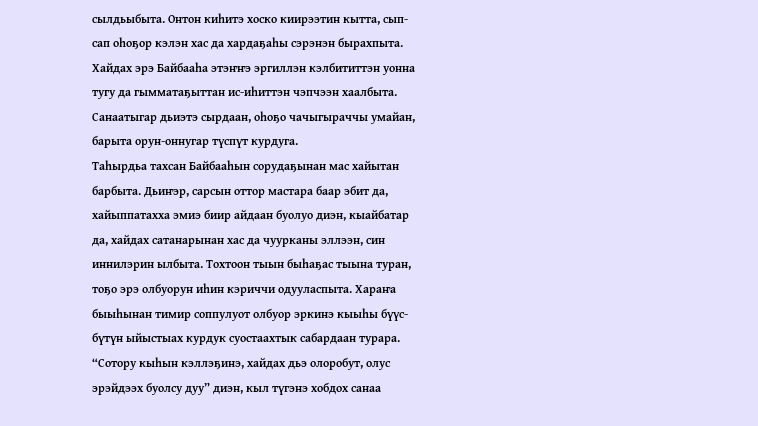сылдьыбыта. Онтон киһитэ хоско киирээтин кытта, сып-сап оһоҕор кэлэн хас да хардаҕаһы сэрэнэн бырахпыта. Хайдах эрэ Байбааһа этэҥҥэ эргиллэн кэлбититтэн уонна тугу да гымматаҕыттан ис-иһиттэн чэпчээн хаалбыта. Санаатыгар дьиэтэ сырдаан, оһоҕо чачыгыраччы умайан, барыта орун-оннугар түспүт курдуга.
Таһырдьа тахсан Байбааһын сорудаҕынан мас хайытан барбыта. Дьиҥэр, сарсын оттор мастара баар эбит да, хайыппатахха эмиэ биир айдаан буолуо диэн, кыайбатар да, хайдах сатанарынан хас да чуурканы эллээн, син иннилэрин ылбыта. Тохтоон тыын быһаҕас тыына туран, тоҕо эрэ олбуорун иһин кэриччи одууласпыта. Хараҥа быыһынан тимир соппулуот олбуор эркинэ кыыһы бүүс-бүтүн ыйыстыах курдук суостаахтык сабардаан турара. “Сотору кыһын кэллэҕинэ, хайдах дьэ олоробут, олус эрэйдээх буолсу дуу” диэн, кыл түгэнэ хобдох санаа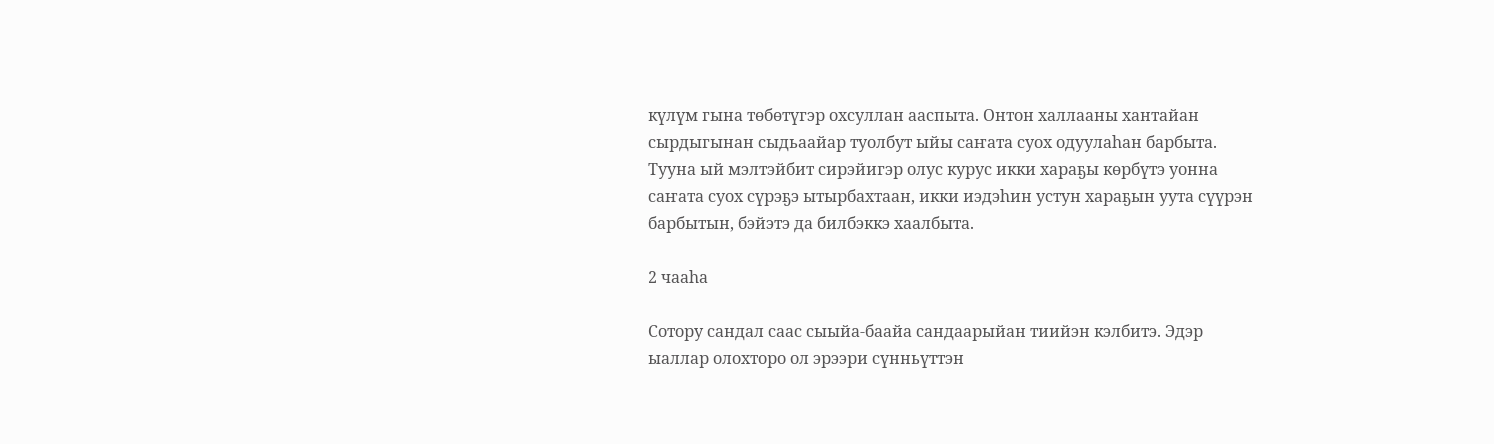күлүм гына төбөтүгэр охсуллан ааспыта. Онтон халлааны хантайан сырдыгынан сыдьаайар туолбут ыйы саҥата суох одуулаһан барбыта. Тууна ый мэлтэйбит сирэйигэр олус курус икки хараҕы көрбүтэ уонна саҥата суох сүрэҕэ ытырбахтаан, икки иэдэһин устун хараҕын уута сүүрэн барбытын, бэйэтэ да билбэккэ хаалбыта.

2 чааһа

Сотору сандал саас сыыйа-баайа сандаарыйан тиийэн кэлбитэ. Эдэр ыаллар олохторо ол эрээри сүнньүттэн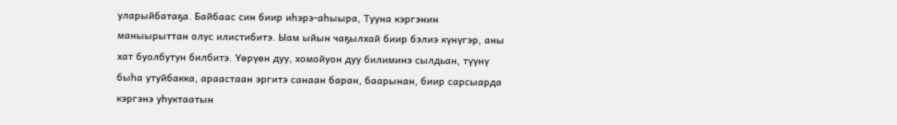уларыйбатаҕа. Байбаас син биир иһэрэ-аһыыра, Тууна кэргэнин маныырыттан олус илистибитэ. Ыам ыйын чаҕылхай биир бэлиэ күнүгэр, аны хат буолбутун билбитэ. Үөрүөн дуу, хомойуон дуу билиминэ сылдьан, түүнү быһа утуйбакка, араастаан эргитэ санаан баран, баарынан, биир сарсыарда кэргэнэ уһуктаатын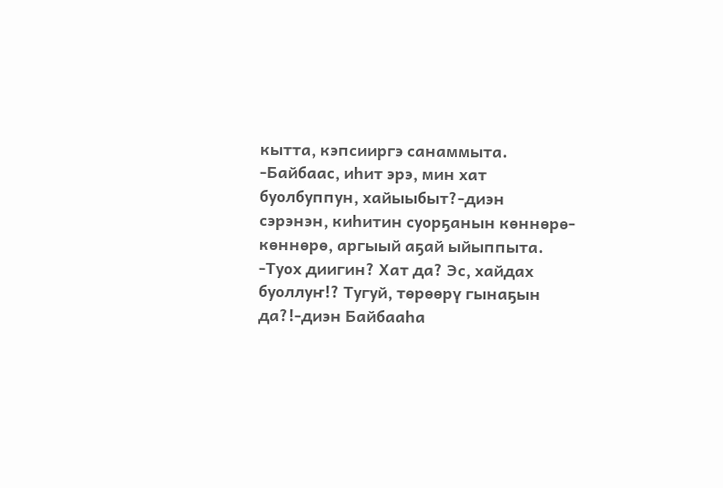кытта, кэпсииргэ санаммыта.
-Байбаас, иһит эрэ, мин хат буолбуппун, хайыыбыт?-диэн сэрэнэн, киһитин суорҕанын көннөрө-көннөрө, аргыый аҕай ыйыппыта.
-Туох диигин? Хат да? Эс, хайдах буоллуҥ!? Тугуй, төрөөрү гынаҕын да?!-диэн Байбааһа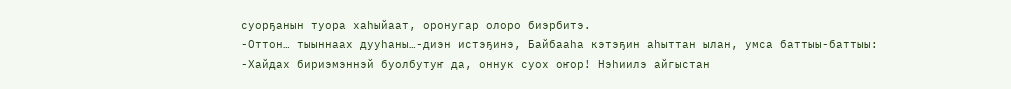суорҕанын туора хаһыйаат, оронугар олоро биэрбитэ.
-Оттон… тыыннаах дууһаны…-диэн истэҕинэ, Байбааһа кэтэҕин аһыттан ылан, умса баттыы-баттыы:
-Хайдах бириэмэннэй буолбутуҥ да, оннук суох оҥор! Нэһиилэ айгыстан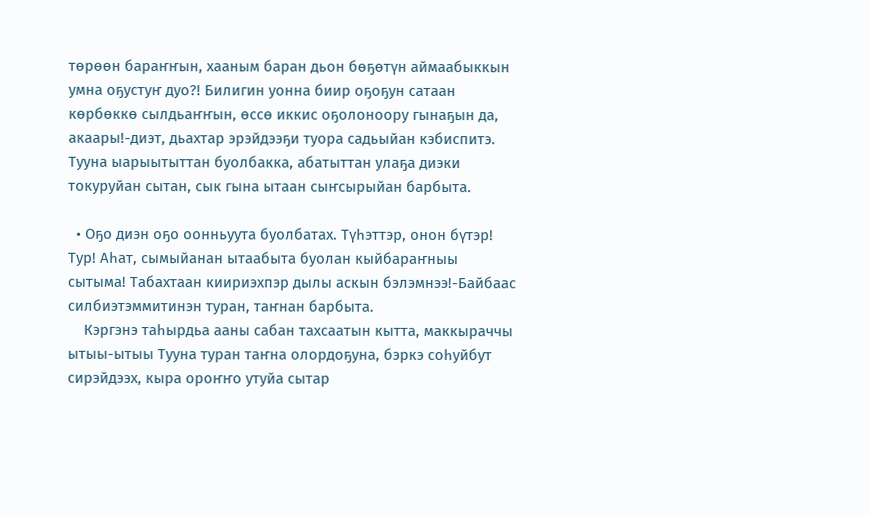төрөөн бараҥҥын, хааным баран дьон бөҕөтүн аймаабыккын умна оҕустуҥ дуо?! Билигин уонна биир оҕоҕун сатаан көрбөккө сылдьаҥҥын, өссө иккис оҕолоноору гынаҕын да, акаары!-диэт, дьахтар эрэйдээҕи туора садьыйан кэбиспитэ.
Тууна ыарыытыттан буолбакка, абатыттан улаҕа диэки токуруйан сытан, сык гына ытаан сыҥсырыйан барбыта.

  • Оҕо диэн оҕо оонньуута буолбатах. Түһэттэр, онон бүтэр! Тур! Аһат, сымыйанан ытаабыта буолан кыйбараҥныы сытыма! Табахтаан киириэхпэр дылы аскын бэлэмнээ!-Байбаас силбиэтэммитинэн туран, таҥнан барбыта.
    Кэргэнэ таһырдьа ааны сабан тахсаатын кытта, маккыраччы ытыы-ытыы Тууна туран таҥна олордоҕуна, бэркэ соһуйбут сирэйдээх, кыра ороҥҥо утуйа сытар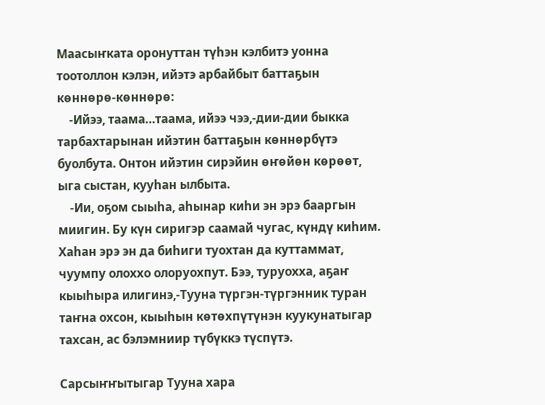Маасыҥката оронуттан түһэн кэлбитэ уонна тоотоллон кэлэн, ийэтэ арбайбыт баттаҕын көннөрө-көннөрө:
    -Ийээ, таама…таама, ийээ чээ,-дии-дии быкка тарбахтарынан ийэтин баттаҕын көннөрбүтэ буолбута. Онтон ийэтин сирэйин өҥөйөн көрөөт, ыга сыстан, кууһан ылбыта.
    -Ии, оҕом сыыһа, аһынар киһи эн эрэ бааргын миигин. Бу күн сиригэр саамай чугас, күндү киһим. Хаһан эрэ эн да биһиги туохтан да куттаммат, чуумпу олоххо олоруохпут. Бээ, туруохха, аҕаҥ кыыһыра илигинэ,-Тууна түргэн-түргэнник туран таҥна охсон, кыыһын көтөхпүтүнэн куукунатыгар тахсан, ас бэлэмниир түбүккэ түспүтэ.

Сарсыҥҥытыгар Тууна хара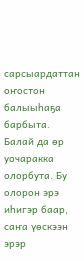сарсыардаттан оҥостон балыыһаҕа барбыта. Балай да өр уочаракка олорбута. Бу олорон эрэ иһигэр баар, саҥа үөскээн эрэр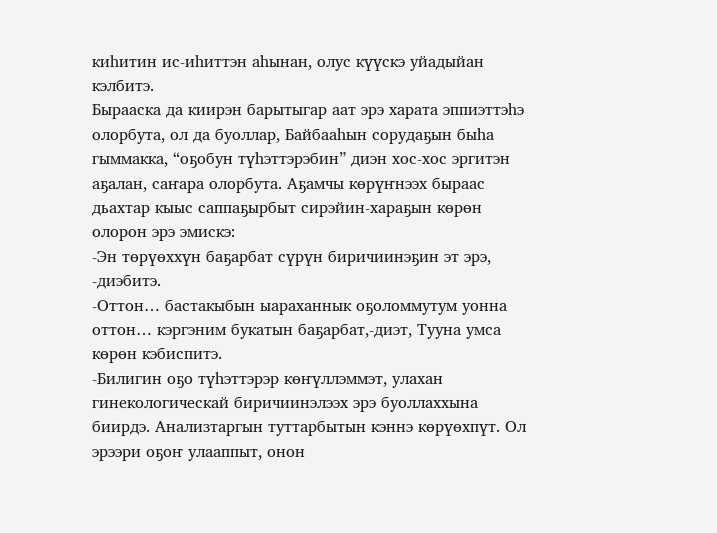киһитин ис-иһиттэн аһынан, олус күүскэ уйадыйан кэлбитэ.
Бырааска да киирэн барытыгар аат эрэ харата эппиэттэһэ олорбута, ол да буоллар, Байбааһын сорудаҕын быһа гыммакка, “оҕобун түһэттэрэбин” диэн хос-хос эргитэн аҕалан, саҥара олорбута. Аҕамчы көрүҥнээх быраас дьахтар кыыс саппаҕырбыт сирэйин-хараҕын көрөн олорон эрэ эмискэ:
-Эн төрүөххүн баҕарбат сүрүн биричиинэҕин эт эрэ, -диэбитэ.
-Оттон… бастакыбын ыараханнык оҕоломмутум уонна оттон… кэргэним букатын баҕарбат,-диэт, Тууна умса көрөн кэбиспитэ.
-Билигин оҕо түһэттэрэр көҥүллэммэт, улахан гинекологическай биричиинэлээх эрэ буоллаххына биирдэ. Анализтаргын туттарбытын кэннэ көрүөхпүт. Ол эрээри оҕоҥ улааппыт, онон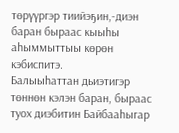төрүүргэр тиийэҕин,-диэн баран быраас кыыһы аһыммыттыы көрөн кэбиспитэ.
Балыыһаттан дьиэтигэр төннөн кэлэн баран, быраас туох диэбитин Байбааһыгар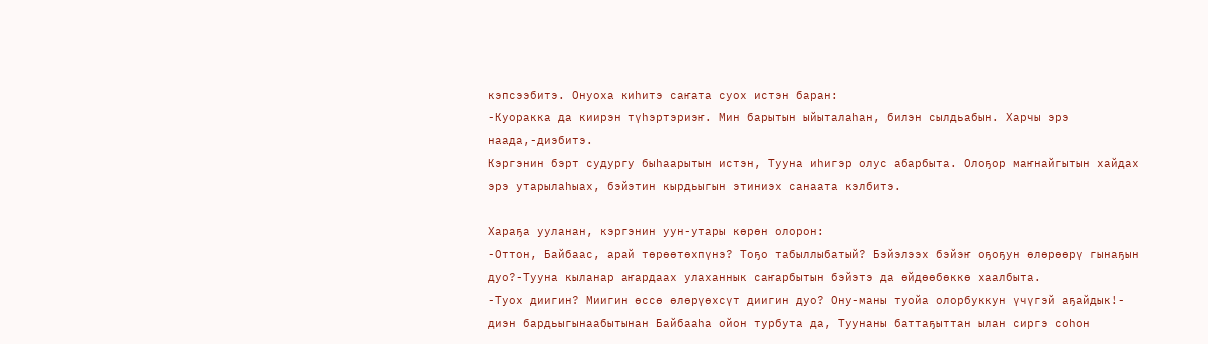кэпсээбитэ. Онуоха киһитэ саҥата суох истэн баран:
-Куоракка да киирэн түһэртэриэҥ. Мин барытын ыйыталаһан, билэн сылдьабын. Харчы эрэ наада,-диэбитэ.
Кэргэнин бэрт судургу быһаарытын истэн, Тууна иһигэр олус абарбыта. Олоҕор маҥнайгытын хайдах эрэ утарылаһыах, бэйэтин кырдьыгын этиниэх санаата кэлбитэ.

Хараҕа ууланан, кэргэнин уун-утары көрөн олорон:
-Оттон, Байбаас, арай төрөөтөхпүнэ? Тоҕо табыллыбатый? Бэйэлээх бэйэҥ оҕоҕун өлөрөөрү гынаҕын дуо?-Тууна кыланар аҥардаах улаханнык саҥарбытын бэйэтэ да өйдөөбөккө хаалбыта.
-Туох диигин? Миигин өссө өлөрүөхсүт диигин дуо? Ону-маны туойа олорбуккун үчүгэй аҕайдык!- диэн бардьыгынаабытынан Байбааһа ойон турбута да, Туунаны баттаҕыттан ылан сиргэ соһон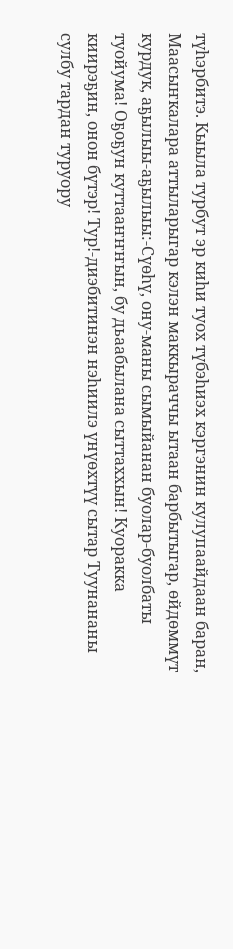түһэрбитэ. Кыыла турбут эр киһи туох түбэһиэх кэргэнин кулупаайдаан баран, Маасыҥкалара аттыларыгар кэлэн маккыраччы ытаан барбытыгар, өйдөммүт курдук, аҕылыы-аҕылыы:-Сүөһү, ону-маны сымыйанан буолар-буолбаты туойума! Оҕоҕун куттааҥҥҥын, бу дьаабылана сыттаххын! Куоракка киирэҕин, онон бүтэр! Тур!-диэбитинэн нэһиилэ үнүөхтүү сытар Туунананы сулбу тардан туруору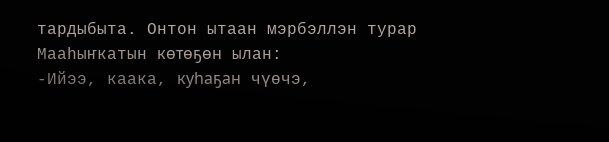тардыбыта. Онтон ытаан мэрбэллэн турар Мааһыҥкатын көтөҕөн ылан:
-Ийээ, каака, куһаҕан чүөчэ,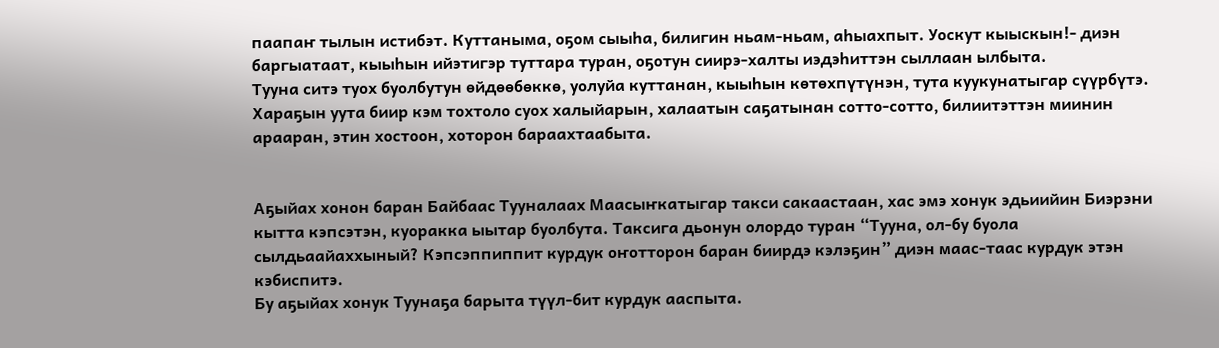паапаҥ тылын истибэт. Куттаныма, оҕом сыыһа, билигин ньам-ньам, аһыахпыт. Уоскут кыыскын!- диэн баргыатаат, кыыһын ийэтигэр туттара туран, оҕотун сиирэ-халты иэдэһиттэн сыллаан ылбыта.
Тууна ситэ туох буолбутун өйдөөбөккө, уолуйа куттанан, кыыһын көтөхпүтүнэн, тута куукунатыгар сүүрбүтэ. Хараҕын уута биир кэм тохтоло суох халыйарын, халаатын саҕатынан сотто-сотто, билиитэттэн миинин арааран, этин хостоон, хоторон бараахтаабыта.


Аҕыйах хонон баран Байбаас Тууналаах Маасыҥкатыгар такси сакаастаан, хас эмэ хонук эдьиийин Биэрэни кытта кэпсэтэн, куоракка ыытар буолбута. Таксига дьонун олордо туран “Тууна, ол-бу буола сылдьаайаххыный? Кэпсэппиппит курдук оҥотторон баран биирдэ кэлэҕин” диэн маас-таас курдук этэн кэбиспитэ.
Бу аҕыйах хонук Туунаҕа барыта түүл-бит курдук ааспыта.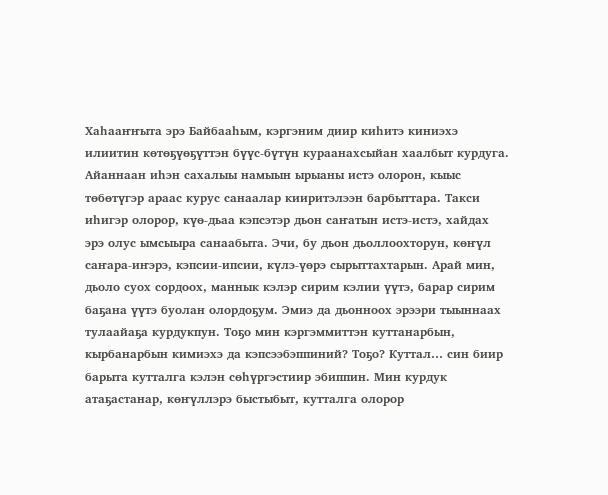Хаһааҥҥыта эрэ Байбааһым, кэргэним диир киһитэ киниэхэ илиитин көтөҕүөҕүттэн бүүс-бүтүн кураанахсыйан хаалбыт курдуга. Айаннаан иһэн сахалыы намыын ырыаны истэ олорон, кыыс төбөтүгэр араас курус санаалар кииритэлээн барбыттара. Такси иһигэр олорор, күө-дьаа кэпсэтэр дьон саҥатын истэ-истэ, хайдах эрэ олус ымсыыра санаабыта. Эчи, бу дьон дьоллоохторун, көҥүл саҥара-иҥэрэ, кэпсии-ипсии, күлэ-үөрэ сырыттахтарын. Арай мин, дьоло суох сордоох, маннык кэлэр сирим кэлии үүтэ, барар сирим баҕана үүтэ буолан олордоҕум. Эмиэ да дьонноох эрээри тыыннаах тулаайаҕа курдукпун. Тоҕо мин кэргэммиттэн куттанарбын, кырбанарбын кимиэхэ да кэпсээбэппиний? Тоҕо? Куттал… син биир барыта кутталга кэлэн сөһүргэстиир эбиппин. Мин курдук атаҕастанар, көҥүллэрэ быстыбыт, кутталга олорор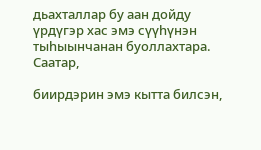дьахталлар бу аан дойду үрдүгэр хас эмэ сүүһүнэн тыһыынчанан буоллахтара. Саатар,

биирдэрин эмэ кытта билсэн,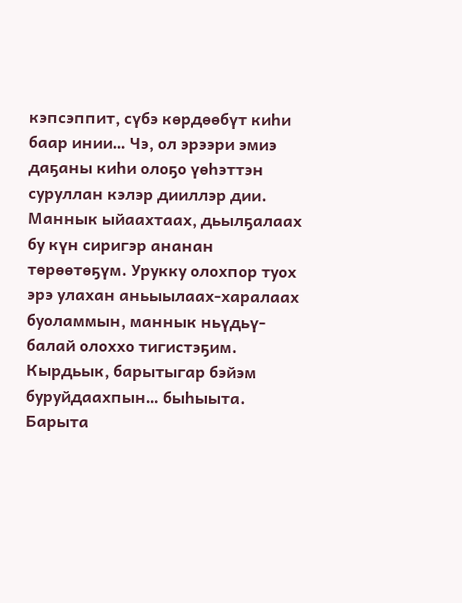кэпсэппит, сүбэ көрдөөбүт киһи баар инии… Чэ, ол эрээри эмиэ даҕаны киһи олоҕо үөһэттэн суруллан кэлэр дииллэр дии. Маннык ыйаахтаах, дьылҕалаах бу күн сиригэр ананан төрөөтөҕүм. Урукку олохпор туох эрэ улахан аньыылаах-харалаах буоламмын, маннык ньүдьү-балай олоххо тигистэҕим. Кырдьык, барытыгар бэйэм буруйдаахпын… быһыыта. Барыта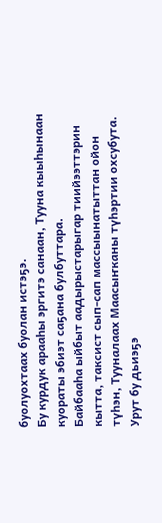буолуохтаах буолан истэҕэ.
Бу курдук арааһы эргитэ санаан, Тууна кыыһынаан куораты эбиэт саҕана булбуттара.
Байбааһа ыйбыт аадырыстарыгар тиийээттэрин кытта, таксист сып-сап массыынатыттан ойон түһэн, Тууналаах Маасыҥканы түһэртии охсубута. Урут бу дьиэҕэ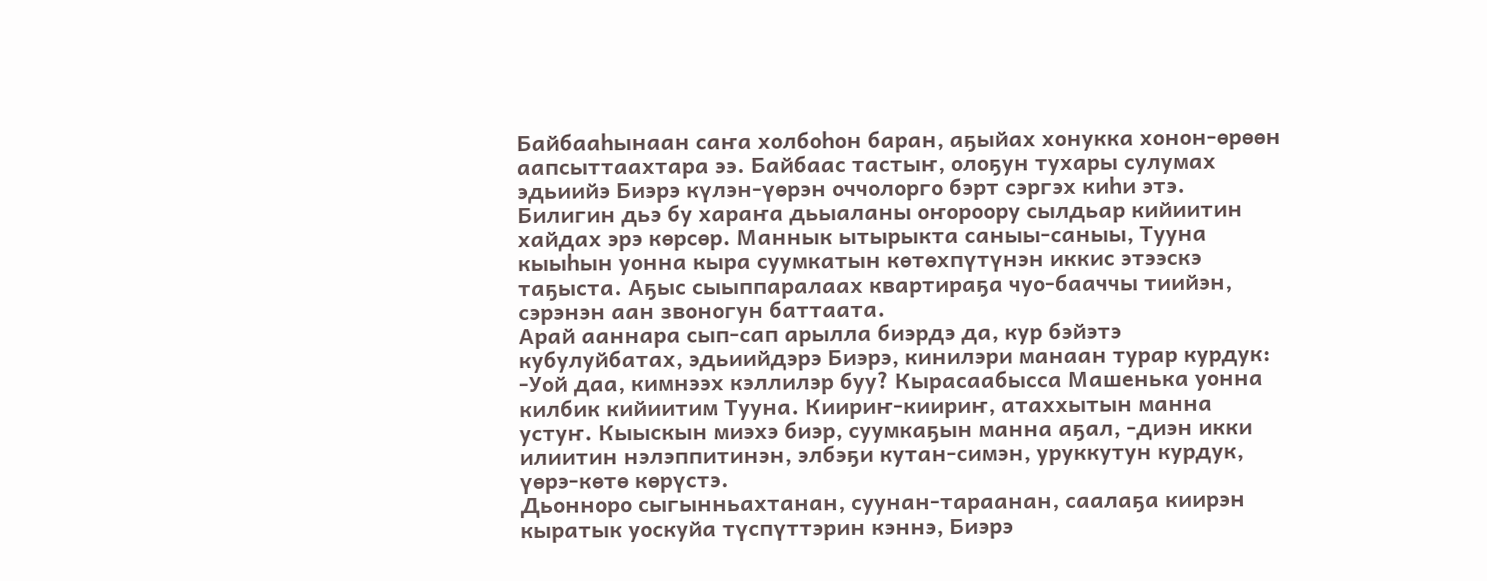Байбааһынаан саҥа холбоһон баран, аҕыйах хонукка хонон-өрөөн аапсыттаахтара ээ. Байбаас тастыҥ, олоҕун тухары сулумах эдьиийэ Биэрэ күлэн-үөрэн оччолорго бэрт сэргэх киһи этэ. Билигин дьэ бу хараҥа дьыаланы оҥороору сылдьар кийиитин хайдах эрэ көрсөр. Маннык ытырыкта саныы-саныы, Тууна кыыһын уонна кыра суумкатын көтөхпүтүнэн иккис этээскэ таҕыста. Аҕыс сыыппаралаах квартираҕа чуо-бааччы тиийэн, сэрэнэн аан звоногун баттаата.
Арай ааннара сып-сап арылла биэрдэ да, кур бэйэтэ кубулуйбатах, эдьиийдэрэ Биэрэ, кинилэри манаан турар курдук:
-Уой даа, кимнээх кэллилэр буу? Кырасаабысса Машенька уонна килбик кийиитим Тууна. Киириҥ-киириҥ, атаххытын манна устуҥ. Кыыскын миэхэ биэр, суумкаҕын манна аҕал, -диэн икки илиитин нэлэппитинэн, элбэҕи кутан-симэн, уруккутун курдук, үөрэ-көтө көрүстэ.
Дьонноро сыгынньахтанан, суунан-тараанан, саалаҕа киирэн кыратык уоскуйа түспүттэрин кэннэ, Биэрэ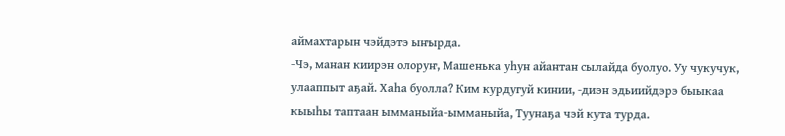аймахтарын чэйдэтэ ыҥырда.
-Чэ, манан киирэн олоруҥ, Машенька уһун айантан сылайда буолуо. Уу чукучук, улааппыт аҕай. Хаһа буолла? Ким курдугуй кинии, -диэн эдьиийдэрэ быыкаа кыыһы таптаан ымманыйа-ымманыйа, Туунаҕа чэй кута турда.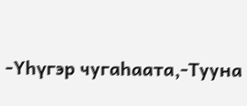-Үһүгэр чугаһаата,-Тууна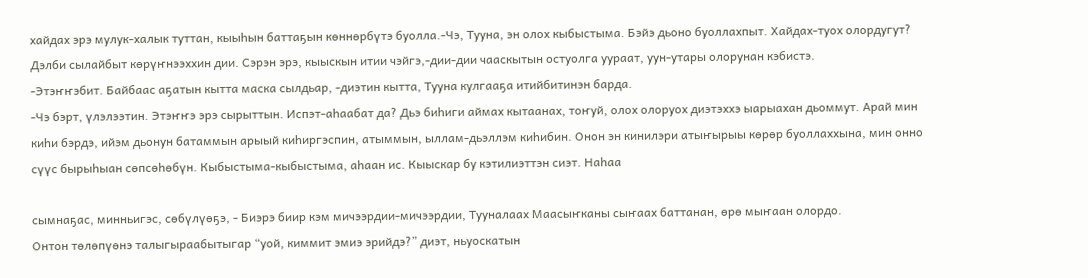хайдах эрэ мулук-халык туттан, кыыһын баттаҕын көннөрбүтэ буолла.-Чэ, Тууна, эн олох кыбыстыма. Бэйэ дьоно буоллахпыт. Хайдах-туох олордугут? Дэлби сылайбыт көрүҥнээххин дии. Сэрэн эрэ, кыыскын итии чэйгэ,-дии-дии чааскытын остуолга уураат, уун-утары олорунан кэбистэ.
-Этэҥҥэбит. Байбаас аҕатын кытта маска сылдьар, -диэтин кытта, Тууна кулгааҕа итийбитинэн барда.
-Чэ бэрт, үлэлээтин. Этэҥҥэ эрэ сырыттын. Испэт-аһаабат да? Дьэ биһиги аймах кытаанах, тоҥуй, олох олоруох диэтэххэ ыарыахан дьоммут. Арай мин киһи бэрдэ, ийэм дьонун батаммын арыый киһиргэспин, атыммын, ыллам-дьэллэм киһибин. Онон эн кинилэри атыҥырыы көрөр буоллаххына, мин онно сүүс бырыһыан сөпсөһөбүн. Кыбыстыма-кыбыстыма, аһаан ис. Кыыскар бу кэтилиэттэн сиэт. Наһаа

сымнаҕас, минньигэс, сөбүлүөҕэ, - Биэрэ биир кэм мичээрдии-мичээрдии, Тууналаах Маасыҥканы сыҥаах баттанан, өрө мыҥаан олордо.
Онтон төлөпүөнэ талыгыраабытыгар “уой, киммит эмиэ эрийдэ?” диэт, ньуоскатын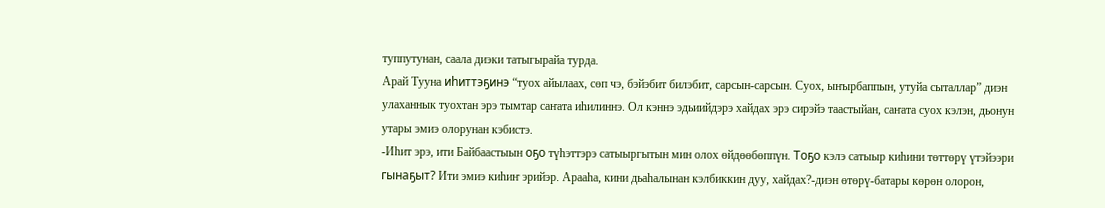туппутунан, саала диэки татыгырайа турда.
Арай Тууна иһиттэҕинэ “туох айылаах, сөп чэ, бэйэбит билэбит, сарсын-сарсын. Суох, ыҥырбаппын, утуйа сыталлар” диэн улаханнык туохтан эрэ тымтар саҥата иһилиннэ. Ол кэннэ эдьиийдэрэ хайдах эрэ сирэйэ таастыйан, саҥата суох кэлэн, дьонун утары эмиэ олорунан кэбистэ.
-Иһит эрэ, ити Байбаастыын оҕо түһэттэрэ сатыыргытын мин олох өйдөөбөппүн. Тоҕо кэлэ сатыыр киһини төттөрү үтэйээри гынаҕыт? Ити эмиэ киһиҥ эрийэр. Арааһа, кини дьаһалынан кэлбиккин дуу, хайдах?-диэн өтөрү-батары көрөн олорон,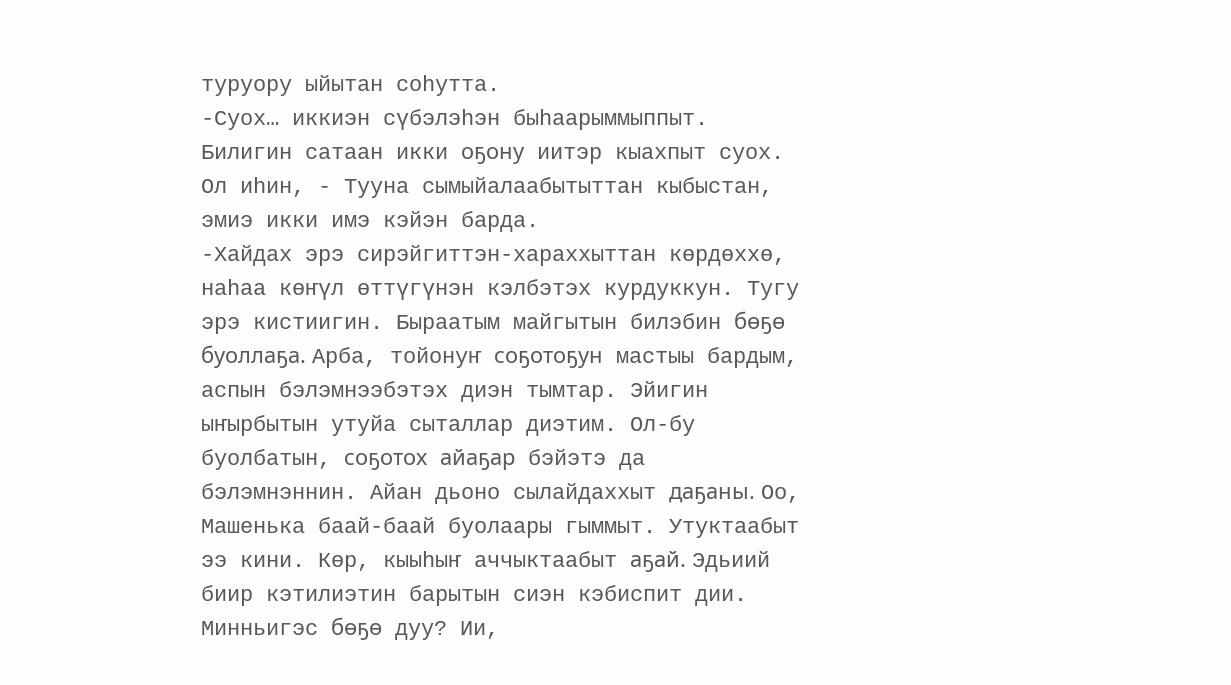туруору ыйытан соһутта.
-Суох… иккиэн сүбэлэһэн быһаарыммыппыт. Билигин сатаан икки оҕону иитэр кыахпыт суох. Ол иһин, - Тууна сымыйалаабытыттан кыбыстан, эмиэ икки имэ кэйэн барда.
-Хайдах эрэ сирэйгиттэн-хараххыттан көрдөххө, наһаа көҥүл өттүгүнэн кэлбэтэх курдуккун. Тугу эрэ кистиигин. Быраатым майгытын билэбин бөҕө буоллаҕа. Арба, тойонуҥ соҕотоҕун мастыы бардым, аспын бэлэмнээбэтэх диэн тымтар. Эйигин ыҥырбытын утуйа сыталлар диэтим. Ол-бу буолбатын, соҕотох айаҕар бэйэтэ да бэлэмнэннин. Айан дьоно сылайдаххыт даҕаны. Оо, Машенька баай-баай буолаары гыммыт. Утуктаабыт ээ кини. Көр, кыыһыҥ аччыктаабыт аҕай. Эдьиий биир кэтилиэтин барытын сиэн кэбиспит дии. Минньигэс бөҕө дуу? Ии,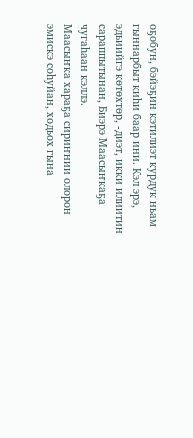оҕобун, бэйэҕин кэтилиэт курдук ньам гыннарбыт киһи баар ини. Кэл эрэ, эдьиийгэ көтөхтөр, -диэт, икки илиитин сараппытынан, Биэрэ Маасыҥкаҕа чугаһаан кэллэ.
Маасыҥка хараҕа сириҥнии олорон эмискэ соһуйан, ходьох гына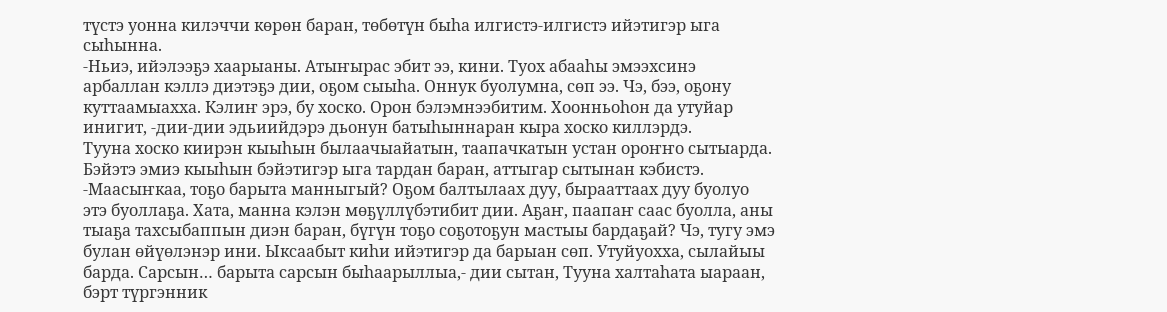түстэ уонна килэччи көрөн баран, төбөтүн быһа илгистэ-илгистэ ийэтигэр ыга сыһынна.
-Ньиэ, ийэлээҕэ хаарыаны. Атыҥырас эбит ээ, кини. Туох абааһы эмээхсинэ арбаллан кэллэ диэтэҕэ дии, оҕом сыыһа. Оннук буолумна, сөп ээ. Чэ, бээ, оҕону куттаамыахха. Кэлиҥ эрэ, бу хоско. Орон бэлэмнээбитим. Хоонньоһон да утуйар инигит, -дии-дии эдьиийдэрэ дьонун батыһыннаран кыра хоско киллэрдэ.
Тууна хоско киирэн кыыһын былаачыайатын, таапачкатын устан ороҥҥо сытыарда. Бэйэтэ эмиэ кыыһын бэйэтигэр ыга тардан баран, аттыгар сытынан кэбистэ.
-Маасыҥкаа, тоҕо барыта манныгый? Оҕом балтылаах дуу, бырааттаах дуу буолуо этэ буоллаҕа. Хата, манна кэлэн мөҕүллүбэтибит дии. Аҕаҥ, паапаҥ саас буолла, аны тыаҕа тахсыбаппын диэн баран, бүгүн тоҕо соҕотоҕун мастыы бардаҕай? Чэ, тугу эмэ булан өйүөлэнэр ини. Ыксаабыт киһи ийэтигэр да барыан сөп. Утуйуохха, сылайыы барда. Сарсын… барыта сарсын быһаарыллыа,- дии сытан, Тууна халтаһата ыараан, бэрт түргэнник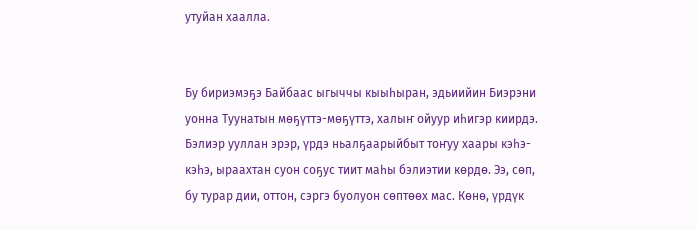утуйан хаалла.


Бу бириэмэҕэ Байбаас ыгыччы кыыһыран, эдьиийин Биэрэни уонна Туунатын мөҕүттэ-мөҕүттэ, халыҥ ойуур иһигэр киирдэ. Бэлиэр ууллан эрэр, үрдэ ньалҕаарыйбыт тоҥуу хаары кэһэ-кэһэ, ыраахтан суон соҕус тиит маһы бэлиэтии көрдө. Ээ, сөп, бу турар дии, оттон, сэргэ буолуон сөптөөх мас. Көнө, үрдүк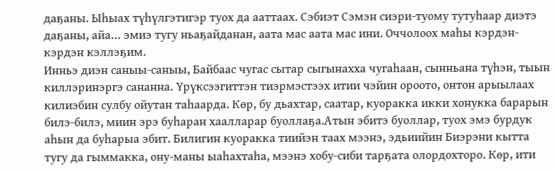даҕаны. Ыһыах түһүлгэтигэр туох да ааттаах. Сэбиэт Сэмэн сиэри-туому тутуһаар диэтэ даҕаны, айа… эмиэ тугу ньаҕайданан, аата мас аата мас ини. Оччолоох маһы кэрдэн-кэрдэн кэллэҕим.
Инньэ диэн саныы-саныы, Байбаас чугас сытар сыгынахха чугаһаан, сынньана түһэн, тыын киллэринэргэ сананна. Үрүксээгиттэн тиэрмэстээх итии чэйин ороото, онтон арыылаах килиэбин сулбу ойутан таһаарда. Көр, бу дьахтар, саатар, куоракка икки хонукка барарын билэ-билэ, миин эрэ буһаран хаалларар буоллаҕа.Атын эбитэ буоллар, туох эмэ бурдук аһын да буһарыа эбит. Билигин куоракка тиийэн таах мээнэ, эдьиийин Биэрэни кытта тугу да гыммакка, ону-маны ыаһахтаһа, мээнэ хобу-сиби тарҕата олордохторо. Көр, ити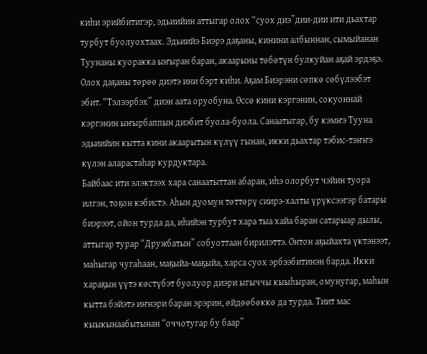киһи эрийбитигэр, эдьиийин аттыгар олох “суох диэ”дии-дии ити дьахтар турбут буолуохтаах. Эдьиийэ Биэрэ даҕаны, кинини албыннан, сымыйанан Туунаны куоракка ыҥыран баран, акаарыны төбөтүн булкуйан аҕай эрдэҕэ. Олох даҕаны төрөө диэтэ ини бэрт киһи. Аҕам Биэрэни сөпкө сөбүлээбэт эбит. “Тэлээрбэх” диэн аата оруобуна. Өссө кини кэргэнин, сокуоннай кэргэнин ыҥырбаппын диэбит буола-буола. Санаатыгар, бу кэмҥэ Тууна эдьиийин кытта кини акаарытын күлүү гынан, икки дьахтар тэбис-тэҥҥэ күлэн аларастаһар курдуктара.
Байбаас ити элэктээх хара санаатыттан абаран, иһэ олорбут чэйин туора илгэн, тоҕон кэбистэ. Аһын дуомун төттөрү сиирэ-халты үрүксээгэр батары биэрээт, ойон турда да, иһийэн турбут хара тыа хайа баран сатарыар дылы, аттыгар турар “Дружбатын” собуоттаан бирилэттэ. Онтон аҕыйахта үктэнээт, маһыгар чугаһаан, маҕыйа-маҕыйа, харса суох эрбээбитинэн барда. Икки хараҕын үүтэ көстүбэт буолуор диэри ыгыччы кыыһыран, омунугар, маһын кытта бэйэтэ иҥнэри баран эрэрин, өйдөөбөккө да турда. Тиит мас кыыкынаабытынан “оччотугар бу баар”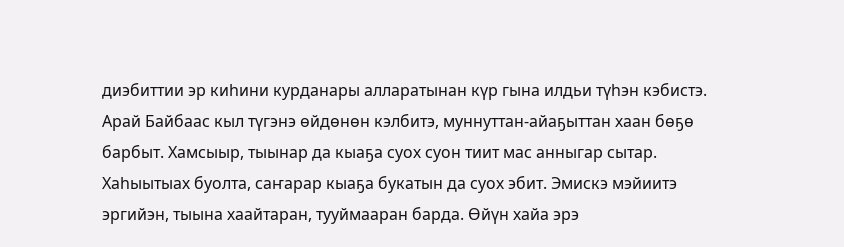диэбиттии эр киһини курданары алларатынан күр гына илдьи түһэн кэбистэ.
Арай Байбаас кыл түгэнэ өйдөнөн кэлбитэ, муннуттан-айаҕыттан хаан бөҕө барбыт. Хамсыыр, тыынар да кыаҕа суох суон тиит мас анныгар сытар. Хаһыытыах буолта, саҥарар кыаҕа букатын да суох эбит. Эмискэ мэйиитэ эргийэн, тыына хаайтаран, тууймааран барда. Өйүн хайа эрэ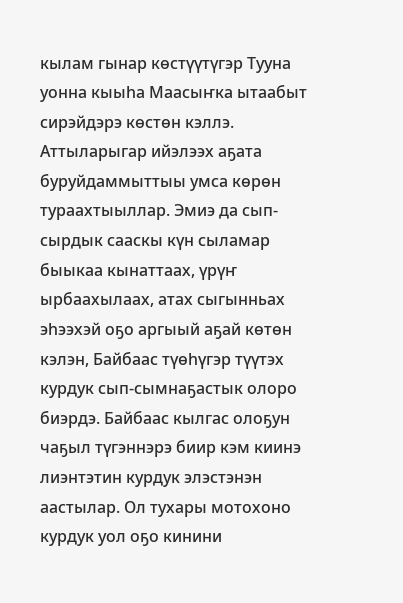кылам гынар көстүүтүгэр Тууна уонна кыыһа Маасыҥка ытаабыт сирэйдэрэ көстөн кэллэ. Аттыларыгар ийэлээх аҕата буруйдаммыттыы умса көрөн тураахтыыллар. Эмиэ да сып-сырдык сааскы күн сыламар быыкаа кынаттаах, үрүҥ ырбаахылаах, атах сыгынньах эһээхэй оҕо аргыый аҕай көтөн кэлэн, Байбаас түөһүгэр түүтэх курдук сып-сымнаҕастык олоро биэрдэ. Байбаас кылгас олоҕун чаҕыл түгэннэрэ биир кэм киинэ лиэнтэтин курдук элэстэнэн аастылар. Ол тухары мотохоно курдук уол оҕо кинини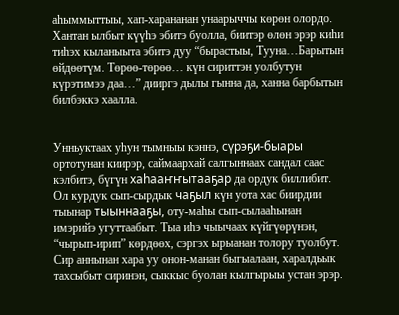аһыммыттыы, хап-харананан унаарыччы көрөн олордо. Хантан ылбыт күүһэ эбитэ буолла, биитэр өлөн эрэр киһи тиһэх кыланыыта эбитэ дуу “бырастыы, Тууна…Барытын өйдөөтүм. Төрөө-төрөө… күн сириттэн уолбутун күрэтимээ даа…” дииргэ дылы гынна да, ханна барбытын билбэккэ хаалла.


Унньуктаах уһун тымныы кэннэ, сүрэҕи-быары ортотунан киирэр, саймаархай салгыннаах сандал саас кэлбитэ, бүгүн хаһааҥҥытааҕар да ордук биллибит. Ол курдук сып-сырдык чаҕыл күн уота хас биирдии тыынар тыыннааҕы, оту-маһы сып-сылааһынан имэрийэ угуттаабыт. Тыа иһэ чыычаах күйгүөрүнэн, “чырып-ирип” көрдөөх, сэргэх ырыанан толору туолбут. Сир аннынан хара уу онон-манан быгыалаан, харалдьык тахсыбыт сиринэн, сыккыс буолан кылгырыы устан эрэр.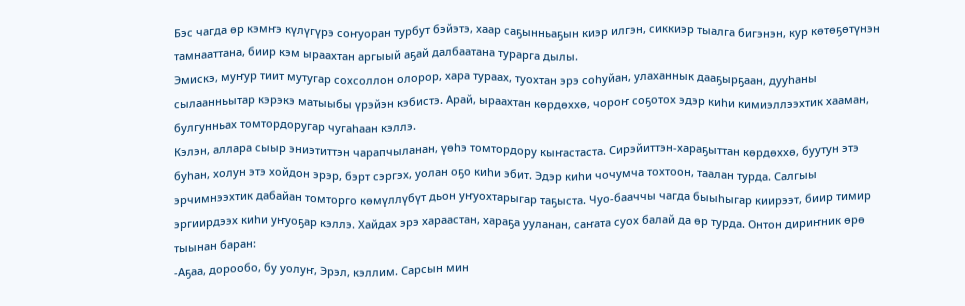Бэс чагда өр кэмҥэ күлүгүрэ соҥуоран турбут бэйэтэ, хаар саҕынньаҕын киэр илгэн, сиккиэр тыалга бигэнэн, кур көтөҕөтүнэн тамнааттана, биир кэм ыраахтан аргыый аҕай далбаатана турарга дылы.
Эмискэ, муҥур тиит мутугар сохсоллон олорор, хара тураах, туохтан эрэ соһуйан, улаханнык дааҕырҕаан, дууһаны сылаанньытар кэрэкэ матыыбы үрэйэн кэбистэ. Арай, ыраахтан көрдөххө, чороҥ соҕотох эдэр киһи кимиэллээхтик хааман, булгунньах томтордоругар чугаһаан кэллэ.
Кэлэн, аллара сыыр эниэтиттэн чарапчыланан, үөһэ томтордору кыҥастаста. Сирэйиттэн-хараҕыттан көрдөххө, буутун этэ буһан, холун этэ хойдон эрэр, бэрт сэргэх, уолан оҕо киһи эбит. Эдэр киһи чочумча тохтоон, таалан турда. Салгыы эрчимнээхтик дабайан томторго көмүллүбүт дьон уҥуохтарыгар таҕыста. Чуо-бааччы чагда быыһыгар киирээт, биир тимир эргиирдээх киһи уҥуоҕар кэллэ. Хайдах эрэ хараастан, хараҕа ууланан, саҥата суох балай да өр турда. Онтон дириҥник өрө тыынан баран:
-Аҕаа, дорообо, бу уолуҥ, Эрэл, кэллим. Сарсын мин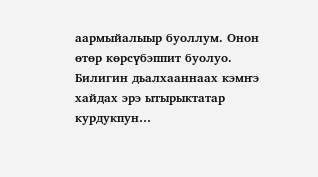аармыйалыыр буоллум. Онон өтөр көрсүбэппит буолуо. Билигин дьалхааннаах кэмҥэ хайдах эрэ ытырыктатар курдукпун…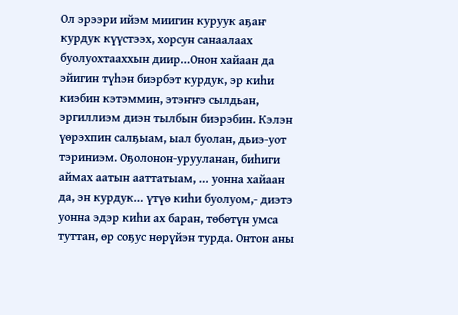Ол эрээри ийэм миигин куруук аҕаҥ курдук күүстээх, хорсун санаалаах буолуохтааххын диир…Онон хайаан да эйигин түһэн биэрбэт курдук, эр киһи киэбин кэтэммин, этэҥҥэ сылдьан, эргиллиэм диэн тылбын биэрэбин. Кэлэн үөрэхпин салҕыам, ыал буолан, дьиэ-уот тэриниэм. Оҕолонон-урууланан, биһиги аймах аатын ааттатыам, … уонна хайаан да, эн курдук… үтүө киһи буолуом,- диэтэ уонна эдэр киһи ах баран, төбөтүн умса туттан, өр соҕус нөрүйэн турда. Онтон аны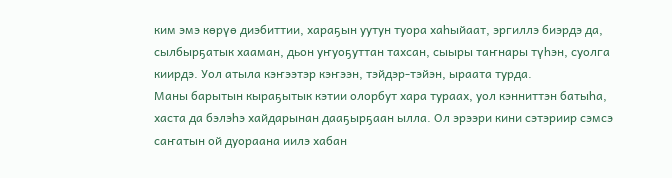ким эмэ көрүө диэбиттии, хараҕын уутун туора хаһыйаат, эргиллэ биэрдэ да, сылбырҕатык хааман, дьон уҥуоҕуттан тахсан, сыыры таҥнары түһэн, суолга киирдэ. Уол атыла кэҥээтэр кэҥээн, тэйдэр-тэйэн, ыраата турда.
Маны барытын кыраҕытык кэтии олорбут хара тураах, уол кэнниттэн батыһа, хаста да бэлэһэ хайдарынан дааҕырҕаан ылла. Ол эрээри кини сэтэриир сэмсэ саҥатын ой дуораана иилэ хабан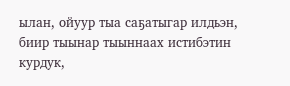ылан, ойуур тыа саҕатыгар илдьэн, биир тыынар тыыннаах истибэтин курдук,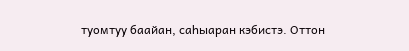туомтуу баайан, саһыаран кэбистэ. Оттон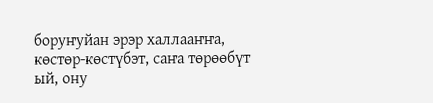боруҥуйан эрэр халлааҥҥа, көстөр-көстүбэт, саҥа төрөөбүт ый, ону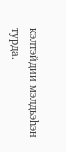кэлтэйдии мэлдьэһэн турда.